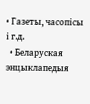• Газеты, часопісы і г.д.
  • Беларуская энцыклапедыя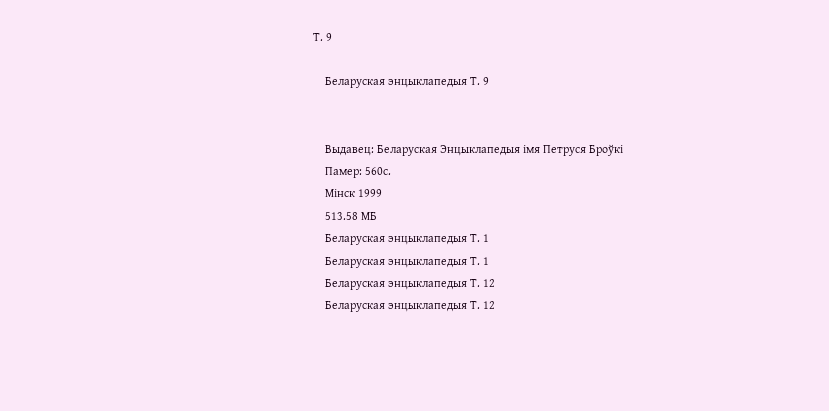Т. 9

    Беларуская энцыклапедыя Т. 9


    Выдавец: Беларуская Энцыклапедыя імя Петруся Броўкі
    Памер: 560с.
    Мінск 1999
    513.58 МБ
    Беларуская энцыклапедыя Т. 1
    Беларуская энцыклапедыя Т. 1
    Беларуская энцыклапедыя Т. 12
    Беларуская энцыклапедыя Т. 12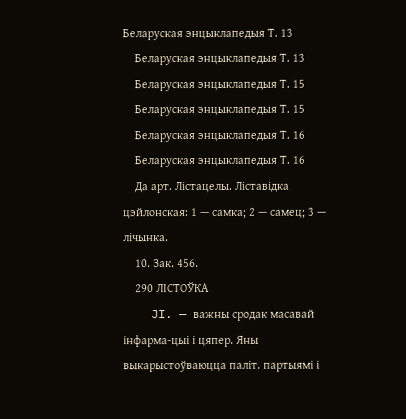Беларуская энцыклапедыя Т. 13
    Беларуская энцыклапедыя Т. 13
    Беларуская энцыклапедыя Т. 15
    Беларуская энцыклапедыя Т. 15
    Беларуская энцыклапедыя Т. 16
    Беларуская энцыклапедыя Т. 16
    Да арт. Лістацелы. Ліставідка цэйлонская: 1 — самка; 2 — самец; 3 — лічынка.
    10. Зак. 456.
    290 ЛІСТОЎКА
    JI. — важны сродак масавай інфарма-цыі і цяпер. Яны выкарыстоўваюцца паліт. партыямі і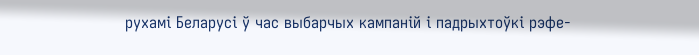рухамі Беларусі ў час выбарчых кампаній і падрыхтоўкі рэфе-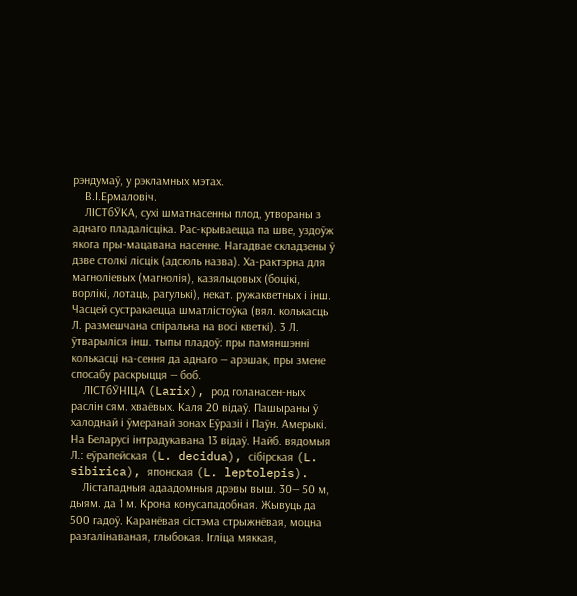рэндумаў, у рэкламных мэтах.
    В.І.Ермаловіч.
    ЛІСТбЎКА, сухі шматнасенны плод, утвораны з аднаго пладалісціка. Рас-крываецца па шве, уздоўж якога пры-мацавана насенне. Нагадвае складзены ў дзве столкі лісцік (адсюль назва). Ха-рактэрна для магноліевых (магнолія), казяльцовых (боцікі, ворлікі, лотаць, рагулькі), некат. ружакветных і інш. Часцей сустракаецца шматлістоўка (вял. колькасць Л. размешчана спіральна на восі кветкі). 3 Л. ўтварыліся інш. тыпы пладоў: пры памяншэнні колькасці на-сення да аднаго — арэшак, пры змене спосабу раскрыцця — боб.
    ЛІСТбЎНІЦА (Larix), род голанасен-ных раслін сям. хваёвых. Каля 20 відаў. Пашыраны ў халоднай і ўмеранай зонах Еўразіі і Паўн. Амерыкі. На Беларусі інтрадукавана 13 відаў. Найб. вядомыя Л.: еўрапейская (L. decidua), сібірская (L. sibirica), японская (L. leptolepis).
    Лістападныя адаадомныя дрэвы выш. 30— 50 м, дыям. да 1 м. Крона конусападобная. Жывуць да 500 гадоў. Каранёвая сістэма стрыжнёвая, моцна разгалінаваная, глыбокая. Ігліца мяккая,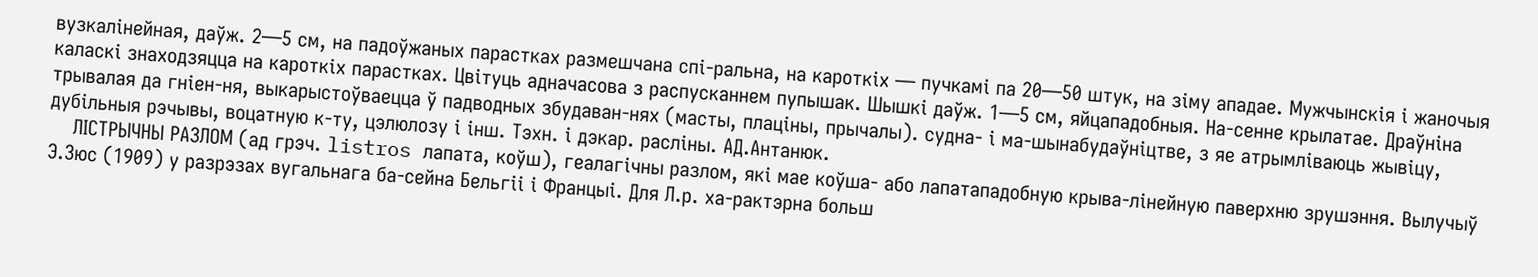вузкалінейная, даўж. 2—5 см, на падоўжаных парастках размешчана спі-ральна, на кароткіх — пучкамі па 20—50 штук, на зіму ападае. Мужчынскія і жаночыя каласкі знаходзяцца на кароткіх парастках. Цвітуць адначасова з распусканнем пупышак. Шышкі даўж. 1—5 см, яйцападобныя. На-сенне крылатае. Драўніна трывалая да гніен-ня, выкарыстоўваецца ў падводных збудаван-нях (масты, плаціны, прычалы). судна- і ма-шынабудаўніцтве, з яе атрымліваюць жывіцу, дубільныя рэчывы, воцатную к-ту, цэлюлозу і інш. Тэхн. і дэкар. расліны. АД.Антанюк.
    ЛІСТРЫЧНЫ РАЗЛОМ (ад грэч. listros лапата, коўш), геалагічны разлом, які мае коўша- або лапатападобную крыва-лінейную паверхню зрушэння. Вылучыў Э.Зюс (1909) у разрэзах вугальнага ба-сейна Бельгіі і Францыі. Для Л.р. ха-рактэрна больш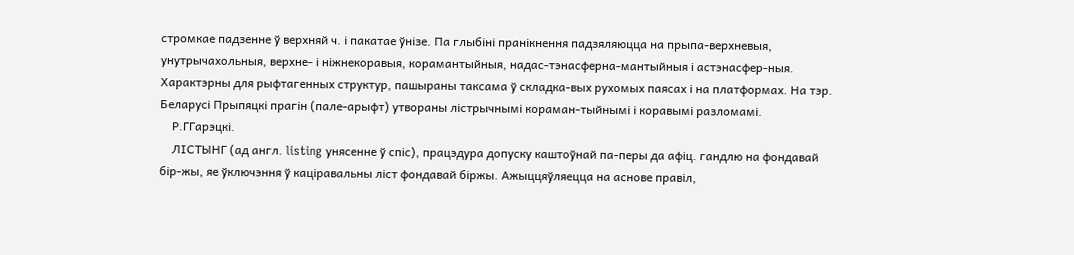стромкае падзенне ў верхняй ч. і пакатае ўнізе. Па глыбіні пранікнення падзяляюцца на прыпа-верхневыя, унутрычахольныя, верхне- і ніжнекоравыя, корамантыйныя, надас-тэнасферна-мантыйныя і астэнасфер-ныя. Характэрны для рыфтагенных структур, пашыраны таксама ў складка-вых рухомых паясах і на платформах. На тэр. Беларусі Прыпяцкі прагін (пале-арыфт) утвораны лістрычнымі кораман-тыйнымі і коравымі разломамі.
    Р.ГГарэцкі.
    ЛІСТЫНГ (ад англ. listing унясенне ў спіс), працэдура допуску каштоўнай па-перы да афіц. гандлю на фондавай бір-жы, яе ўключэння ў каціравальны ліст фондавай біржы. Ажыццяўляецца на аснове правіл,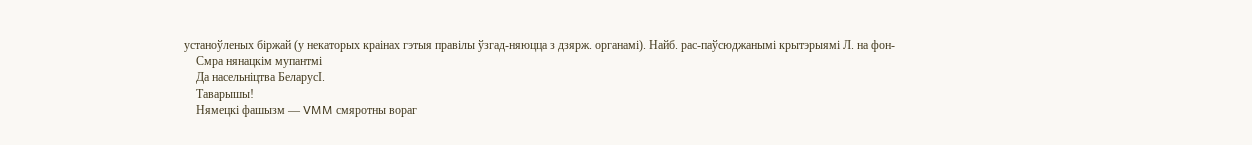устаноўленых біржай (у некаторых краінах гэтыя правілы ўзгад-няюцца з дзярж. органамі). Найб. рас-паўсюджанымі крытэрыямі Л. на фон-
    Смра нянацкім мупантмі
    Да насельніцтва БеларусІ.
    Таварышы!
    Нямецкі фашызм — VMM смяротны вораг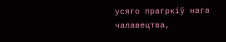усяго прагркіў нага чалавецтва,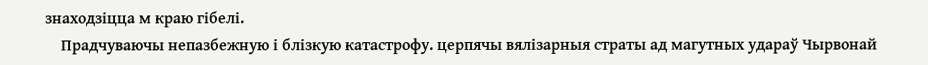знаходзіцца м краю гібелі.
    Прадчуваючы непазбежную і блізкую катастрофу. церпячы вялізарныя страты ад магутных удараў Чырвонай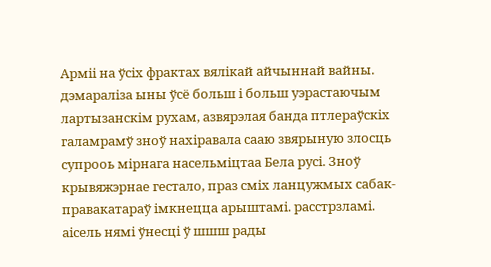Арміі на ўсіх фрактах вялікай айчыннай вайны. дэмараліза ыны ўсё больш і больш уэрастаючым лартызанскім рухам, азвярэлая банда птлераўскіх галамрамў зноў нахіравала сааю звярыную злосць супрооь мірнага насельміцтаа Бела русі. Зноў крывяжэрнае гестало, праз сміх ланцужмых сабак-правакатараў імкнецца арыштамі. расстрзламі. аісель нямі ўнесці ў шшш рады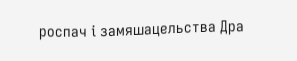роспач і замяшацельства Дра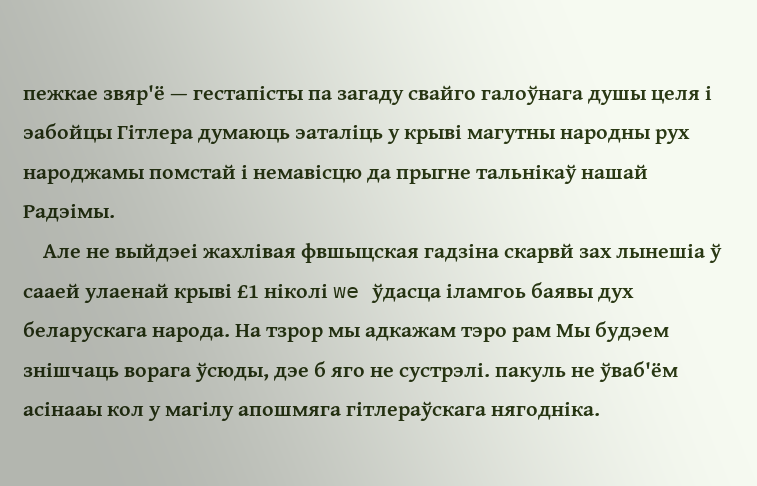пежкае звяр'ё — гестапісты па загаду свайго галоўнага душы целя і эабойцы Гітлера думаюць эаталіць у крыві магутны народны рух народжамы помстай і немавісцю да прыгне тальнікаў нашай Радэімы.
    Але не выйдэеі жахлівая фвшыцская гадзіна скарвй зах лынешіа ў сааей улаенай крыві £1 ніколі we ўдасца іламгоь баявы дух беларускага народа. На тзрор мы адкажам тэро рам Мы будэем знішчаць ворага ўсюды, дэе б яго не сустрэлі. пакуль не ўваб'ём асінааы кол у магілу апошмяга гітлераўскага нягодніка.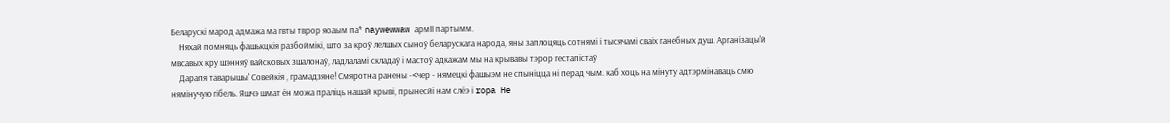Беларускі марод адмажа ма гвты тврор яоаым па* naywewwaw армІІ партымм.
    Няхай помняць фашькцкія разбоймікі, што за кроў лелшых сыноў беларускага народа, яны заплоцяць сотнямі і тысячамі сваіх ганебных душ. Арганізацы'й мвсавых кру шэнняў вайсковых зшалонаў, ладлаламі складаў і мастоў адкажам мы на крывавы тэрор гестапістаў
    Дарапя таварышы' Совейкія , грамадзяне! Смяротна ранены -<чер - нямецкі фашыэм не спыніцца ні перад чым. каб хоць на мінуту адтэрмінаваць смю нямінучую гібель. Яшчэ шмат ён можа праліць нашай крыві, прынесйі нам слёэ і ropa He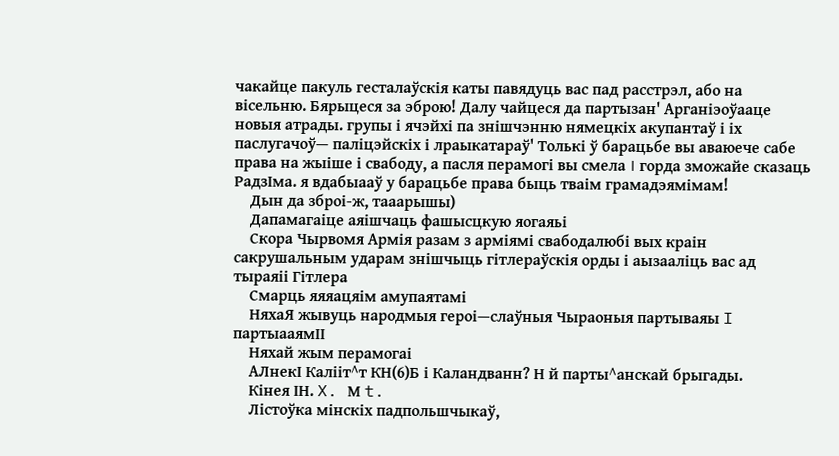чакайце пакуль гесталаўскія каты павядуць вас пад расстрэл, або на вісельню. Бярыцеся за эброю! Далу чайцеся да партызан' Арганіэоўааце новыя атрады. групы і ячэйхі па знішчэнню нямецкіх акупантаў і іх паслугачоў— паліцэйскіх і лраыкатараў' Толькі ў барацьбе вы аваюече сабе права на жыіше і свабоду, а пасля перамогі вы смела । горда зможайе сказаць РадзІма. я вдабыааў у барацьбе права быць тваім грамадэямімам!
    Дын да зброі-ж, тааарышы)
    Дапамагаіце аяішчаць фашысцкую яогаяьі
    Скора Чырвомя Армія разам з арміямі свабодалюбі вых краін сакрушальным ударам знішчыць гітлераўскія орды і аызааліць вас ад тыраяіі Гітлера
    Смарць яяяацяім амупаятамі
    НяхаЯ жывуць народмыя героі—слаўныя Чыраоныя партываяы I партыааямІІ
    Няхай жым перамогаі
    АЛнекІ Калііт^т КН(6)Б і Каландванн? Н й парты^анскай брыгады.
    Кінея ІН. X. М t.
    Лістоўка мінскіх падпольшчыкаў,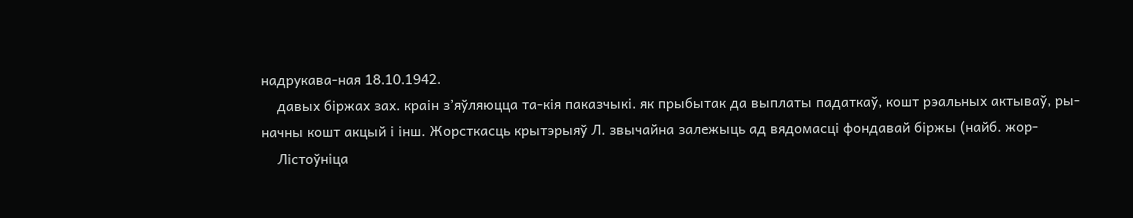надрукава-ная 18.10.1942.
    давых біржах зах. краін з’яўляюцца та-кія паказчыкі. як прыбытак да выплаты падаткаў, кошт рэальных актываў, ры-начны кошт акцый і інш. Жорсткасць крытэрыяў Л. звычайна залежыць ад вядомасці фондавай біржы (найб. жор-
    Лістоўніца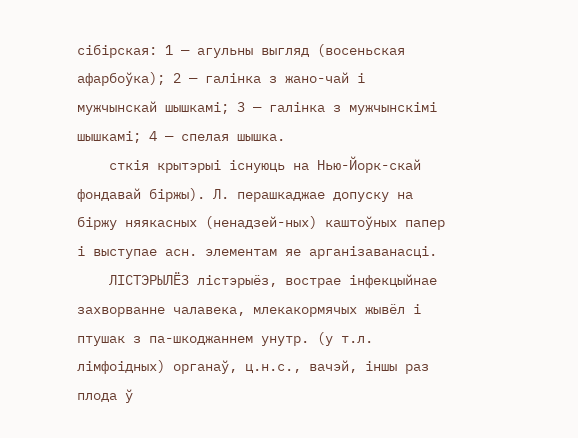сібірская: 1 — агульны выгляд (восеньская афарбоўка); 2 — галінка з жано-чай і мужчынскай шышкамі; 3 — галінка з мужчынскімі шышкамі; 4 — спелая шышка.
    сткія крытэрыі існуюць на Нью-Йорк-скай фондавай біржы). Л. перашкаджае допуску на біржу няякасных (ненадзей-ных) каштоўных папер і выступае асн. элементам яе арганізаванасці.
    ЛІСТЭРЫЛЁЗ лістэрыёз, вострае інфекцыйнае захворванне чалавека, млекакормячых жывёл і птушак з па-шкоджаннем унутр. (у т.л. лімфоідных) органаў, ц.н.с., вачэй, іншы раз плода ў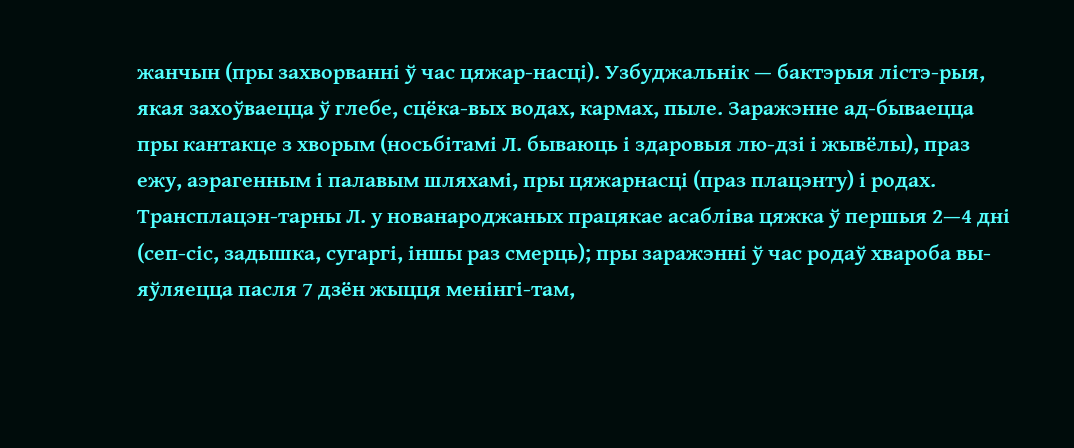жанчын (пры захворванні ў час цяжар-насці). Узбуджальнік — бактэрыя лістэ-рыя, якая захоўваецца ў глебе, сцёка-вых водах, кармах, пыле. Заражэнне ад-бываецца пры кантакце з хворым (носьбітамі Л. бываюць і здаровыя лю-дзі і жывёлы), праз ежу, аэрагенным і палавым шляхамі, пры цяжарнасці (праз плацэнту) і родах. Трансплацэн-тарны Л. у нованароджаных працякае асабліва цяжка ў першыя 2—4 дні (сеп-сіс, задышка, сугаргі, іншы раз смерць); пры заражэнні ў час родаў хвароба вы-яўляецца пасля 7 дзён жыцця менінгі-там,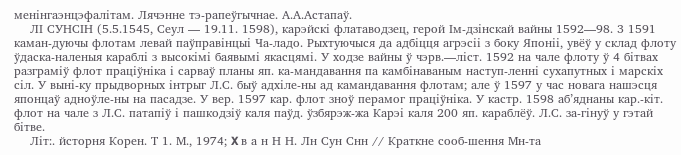менінгаэнцэфалітам. Лячэнне тэ-рапеўгычнае. А.А.Астапаў.
    ЛІ СУНСІН (5.5.1545, Сеул — 19.11. 1598), карэйскі флатаводзец, герой Ім-дзінскай вайны 1592—98. 3 1591 каман-дуючы флотам левай паўправінцыі Ча-ладо. Рыхтуючыся да адбіцця агрэсіі з боку Японіі, увёў у склад флоту ўдаска-наленыя караблі з высокімі баявымі якасцямі. У ходзе вайны ў чэрв.—ліст. 1592 на чале флоту ў 4 бітвах разграміў флот праціўніка і сарваў планы яп. ка-мандавання па камбінаваным наступ-ленні сухапутных і марскіх сіл. У выні-ку прыдворных інтрыг Л.С. быў адхіле-ны ад камандавання флотам; але ў 1597 у час новага нашэсця японцаў адноўле-ны на пасадзе. У вер. 1597 кар. флот зноў перамог праціўніка. У кастр. 1598 аб’яднаны кар.-кіт. флот на чале з Л.С. патапіў і пашкодзіў каля паўд. ўзбярэж-жа Карэі каля 200 яп. караблёў. Л.С. за-гінуў у гэтай бітве.
    Літ:. йсторня Корен. Т 1. М., 1974; X в а н Н Н. Лн Сун Снн // Краткне сооб-шення Мн-та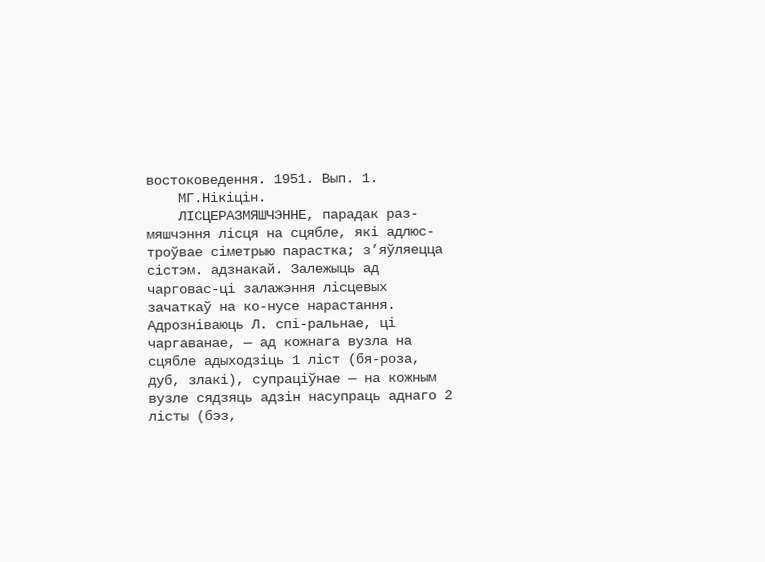востоковедення. 1951. Вып. 1.
    МГ.Нікіцін.
    ЛІСЦЕРАЗМЯШЧЭННЕ, парадак раз-мяшчэння лісця на сцябле, які адлюс-троўвае сіметрыю парастка; з’яўляецца сістэм. адзнакай. Залежыць ад чарговас-ці залажэння лісцевых зачаткаў на ко-нусе нарастання. Адрозніваюць Л. спі-ральнае, ці чаргаванае, — ад кожнага вузла на сцябле адыходзіць 1 ліст (бя-роза, дуб, злакі), супраціўнае — на кожным вузле сядзяць адзін насупраць аднаго 2 лісты (бэз,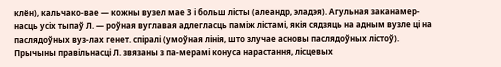клён), кальчако-вае — кожны вузел мае 3 і больш лісты (алеандр, эладэя). Агульная заканамер-насць усіх тыпаў Л. — роўная вуглавая адлегласць паміж лістамі, якія сядзяць на адным вузле ці на паслядоўных вуз-лах генет. спіралі (умоўная лінія, што злучае асновы паслядоўных лістоў). Прычыны правільнасці Л. звязаны з па-мерамі конуса нарастання, лісцевых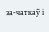за-чаткаў і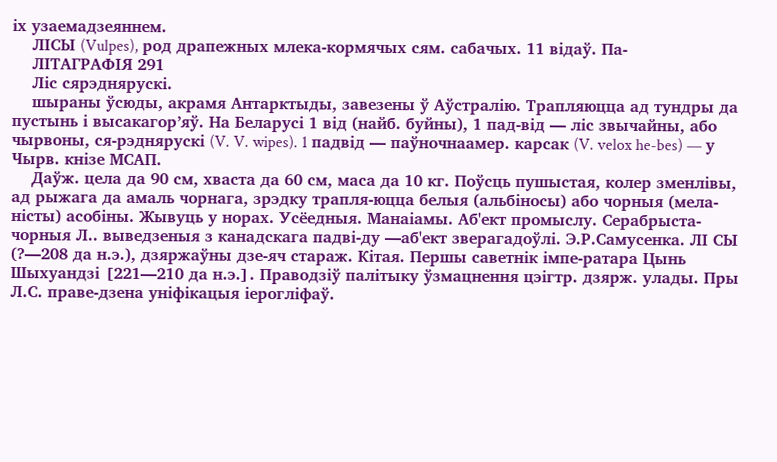іх узаемадзеяннем.
    ЛІСЫ (Vulpes), род драпежных млека-кормячых сям. сабачых. 11 відаў. Па-
    ЛІТАГРАФІЯ 291
    Ліс сярэднярускі.
    шыраны ўсюды, акрамя Антарктыды, завезены ў Аўстралію. Трапляюцца ад тундры да пустынь і высакагор’яў. На Беларусі 1 від (найб. буйны), 1 пад-від — ліс звычайны, або чырвоны, ся-рэднярускі (V. V. wipes). 1 падвід — паўночнаамер. карсак (V. velox he-bes) — у Чырв. кнізе МСАП.
    Даўж. цела да 90 см, хваста да 60 см, маса да 10 кг. Поўсць пушыстая, колер зменлівы, ад рыжага да амаль чорнага, зрэдку трапля-юцца белыя (альбіносы) або чорныя (мела-ністы) асобіны. Жывуць у норах. Усёедныя. Манаіамы. Аб'ект промыслу. Серабрыста-чорныя Л.. выведзеныя з канадскага падві-ду —аб'ект зверагадоўлі. Э.Р.Самусенка. ЛІ СЫ (?—208 да н.э.), дзяржаўны дзе-яч стараж. Кітая. Першы саветнік імпе-ратара Цынь Шыхуандзі [221—210 да н.э.]. Праводзіў палітыку ўзмацнення цэігтр. дзярж. улады. Пры Л.С. праве-дзена уніфікацыя іерогліфаў.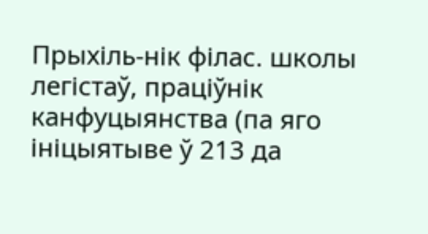Прыхіль-нік філас. школы легістаў, праціўнік канфуцыянства (па яго ініцыятыве ў 213 да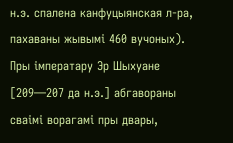н.э. спалена канфуцыянская л-ра, пахаваны жывымі 460 вучоных). Пры імператару Эр Шыхуане [209—207 да н.э.] абгавораны сваімі ворагамі пры двары,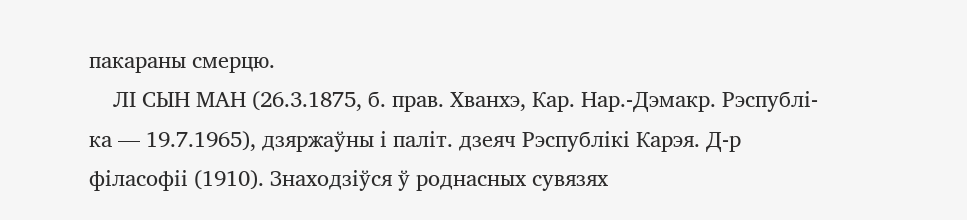пакараны смерцю.
    ЛІ СЫН МАН (26.3.1875, б. прав. Хванхэ, Кар. Нар.-Дэмакр. Рэспублі-ка — 19.7.1965), дзяржаўны і паліт. дзеяч Рэспублікі Карэя. Д-р філасофіі (1910). Знаходзіўся ў роднасных сувязях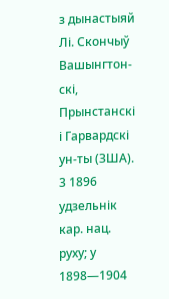з дынастыяй Лі. Скончыў Вашынгтон-скі, Прынстанскі і Гарвардскі ун-ты (ЗША). 3 1896 удзельнік кар. нац. руху; у 1898—1904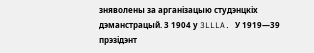зняволены за арганізацыю студэнцкіх дэманстрацый. 3 1904 у 3LLLA. У 1919—39 прэзідэнт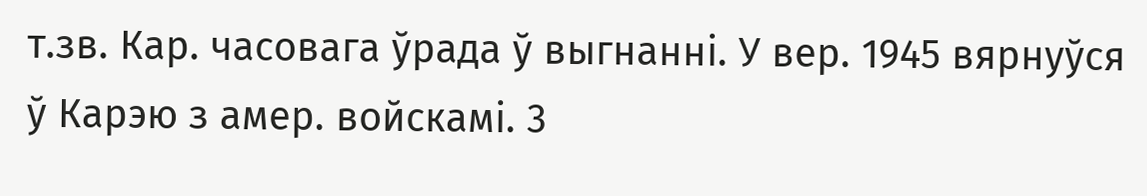т.зв. Кар. часовага ўрада ў выгнанні. У вер. 1945 вярнуўся ў Карэю з амер. войскамі. 3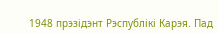1948 прэзідэнт Рэспублікі Карэя. Пад